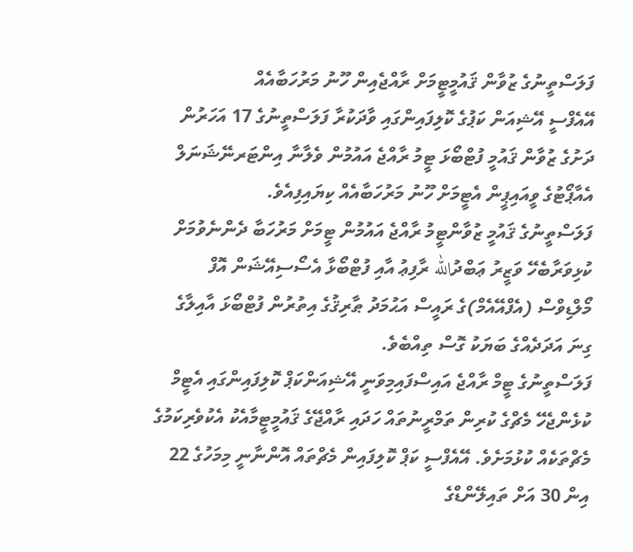ފަލަސްތީނުގެ ޒުވާން ޤައުމީޓީމަށް ރާއްޖެއިން ހޫނު މަރުހަބާއެއް
އޭއެފްސީ އޭޝިއަން ކަޕުގެ ކޮލިފައިންގައި ވާދަކުރާ ފަލަސްތީނުގެ 17 އަހަރުން ދަށުގެ ޒުވާން ޤައުމީ ފުޓްބޯޅަ ޓީމު ރާއްޖެ އައުމުން ވެލާނާ އިންޓަރނޭޝަނަލް އެއާޕޯޓުގެ ވީއައިޕީން އެޓީމަށް ހޫނު މަރުހަބާއެއް ކިޔައިފިއެވެ.
ފަލަސްތީނުގެ ޤައުމީ ޒުވާންޓީމު ރާއްޖެ އައުމުން ޓީމަށް މަރުހަބާ ދެންނެވުމަށް ކުޅިވަރާބެހޭ ވަޒީރު ޢަބްދުالله ރާފިޢު އާއި ފުޓްބޯޅާ އެސޯސިއޭޝަން އޮފް މޯލްޑިވްސް (އެފްއޭއެމް)ގެ ރައީސް އަޙުމަދު ޠާރިޤުގެ އިތުރުން ފުޓްބޯޅަ އާއިލާގެ ގިނަ އަދަދެއްގެ ބަޔަކު ގޮސް ތިއްބެވެ.
ފަލަސްތީނުގެ ޓީމް ރާއްޖެ އައިސްފައިމިވަނީ އޭޝިއަންކަޕް ކޮލިފައިންގައި އެޓީމް ކުޅެންޖެހޭ މެޗްގެ ކުރިން ތަމްރީނުތައް ހަދައި ރާއްޖޭގެ ޤައުމީޓީމާއެކު އެކުވެރިކަމުގެ މެޗްތަކެއް ކުޅުމަށެވެ. އޭއެފްސީ ކަޕް ކޮލިފައިން މެޗްތައް އޮންނާނީ މިމަހުގެ 22 އިން 30 އަށް ތައިލޭންޑްގެ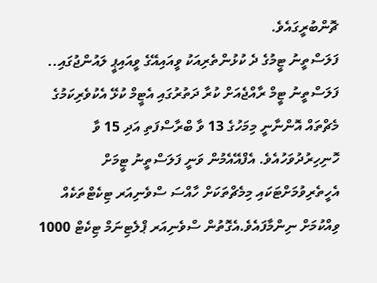ޗޮންބުރީގައެވެ.
ފަލަސްތީނު ޓީމުގެ ދެ ކުޅުންތެރިއަކު ވީއައިއޭގެ ވީއައިޕީ ލައުންޖުގައި..
ފަލަސްތީނު ޓީމް ރާއްޖެއަށް ކުރާ ދަތުރުގައި އެޓީމް ކުޅޭ އެކުވެރިކަމުގެ މެޗްތައް އޮންނާނީ މިމަހުގެ 13 ވާ ބްރާސްފަތި އަދި 15 ވާ ހޮނިހިރުދުވަހުއެވެ. އެފްއޭއެމުން ވަނީ ފަލަސްތީނު ޓީމަށް އެހީތެރިވުމަށްޓަކައި މިމެޗްތަކަށް ހާއްސަ ސްވެނިއަރ ޓިކެޓްތަކެއް ވިއްކުމަށް ނިންމާފައެވެ.އެގޮތުން ސްވެނިއަރ ޕްލެޓިނަމް ޓިކެޓް 1000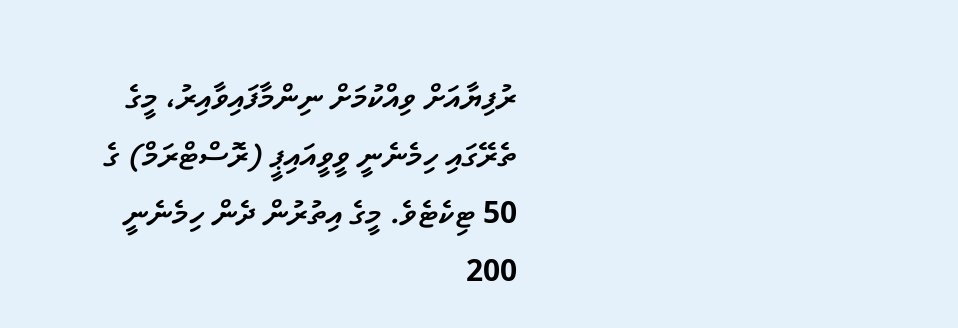ރުފިޔާއަށް ވިއްކުމަށް ނިންމާފައިވާއިރު، މީގެ ތެރޭގައި ހިމެނެނީ ވީވީއައިޕީ (ރޮސްޓްރަމް) ގެ 50 ޓިކެޓެވެ. މީގެ އިތުރުން ދެން ހިމެނެނީ 200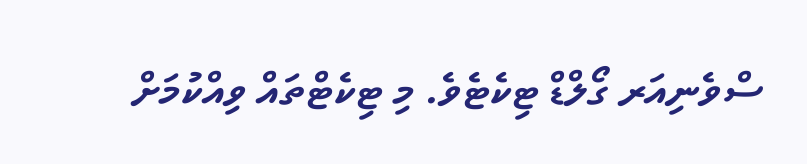ސްވެނިއަރ ގޯލްޑް ޓިކެޓެވެ. މި ޓިކެޓްތައް ވިއްކުމަށް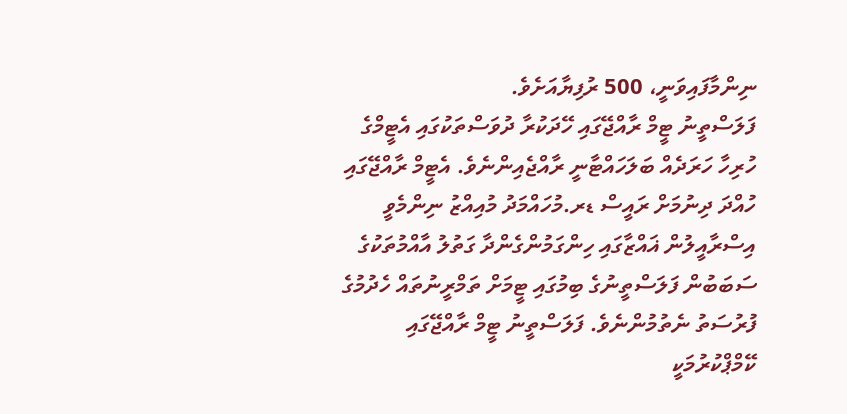ނިންމާފައިވަނީ، 500 ރުފިޔާއަށެވެ.
ފަލަސްތީނު ޓީމް ރާއްޖޭގައި ހޭދަކުރާ ދުވަސްތަކުގައި އެޓީމްގެ ހުރިހާ ހަރަދެއް ބަލަހައްޓާނީ ރާއްޖެއިންނެވެ. އެޓީމް ރާއްޖޭގައި ހުއްދަ ދިނުމަށް ރައީސް ޑރ.މުހައްމަދު މުއިއްޒު ނިންމެވީ އިސްރާއީލުން ޣައްޒާގައި ހިންގަމުންގެންދާ ގަތުލު އާއްމުތަކުގެ ސަބަބުން ފަލަސްތީނުގެ ބިމުގައި ޓީމަށް ތަމްރީނުތައް ހެދުމުގެ ފުރުސަތު ނެތުމުންނެވެ. ފަލަސްތީނު ޓީމް ރާއްޖޭގައި ކޭމްޕްކުރުމަކީ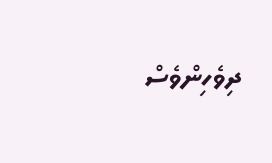ދިވެހިންވެސް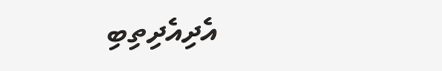އެދިއެދިތިބި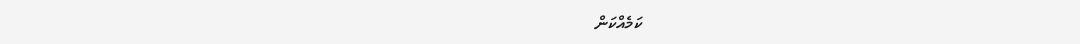ކަމެއްކަން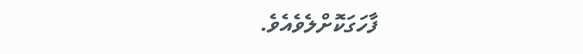ފާހަގަކޮށްލެވެއެވެ.